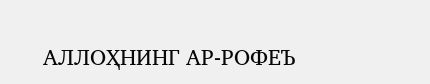АЛЛОҲНИНГ АР-РОФЕЪ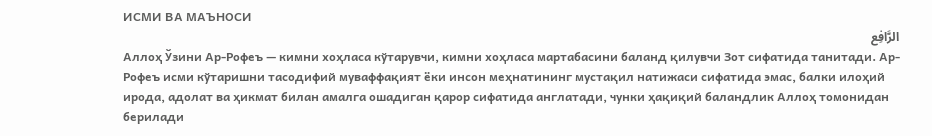ИСМИ ВА МАЪНОСИ
الرَّافِع
Аллоҳ Ўзини Ар-Рофеъ — кимни хоҳласа кўтарувчи, кимни хоҳласа мартабасини баланд қилувчи Зот сифатида танитади. Ар-Рофеъ исми кўтаришни тасодифий муваффақият ёки инсон меҳнатининг мустақил натижаси сифатида эмас, балки илоҳий ирода, адолат ва ҳикмат билан амалга ошадиган қарор сифатида англатади, чунки ҳақиқий баландлик Аллоҳ томонидан берилади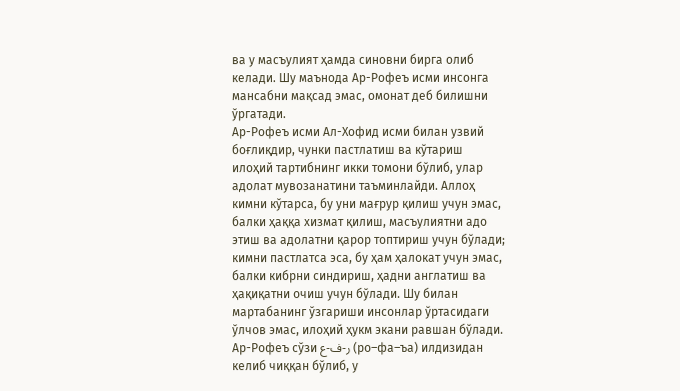ва у масъулият ҳамда синовни бирга олиб келади. Шу маънода Ар-Рофеъ исми инсонга мансабни мақсад эмас, омонат деб билишни ўргатади.
Ар-Рофеъ исми Ал-Хофид исми билан узвий боғлиқдир, чунки пастлатиш ва кўтариш илоҳий тартибнинг икки томони бўлиб, улар адолат мувозанатини таъминлайди. Аллоҳ кимни кўтарса, бу уни мағрур қилиш учун эмас, балки ҳаққа хизмат қилиш, масъулиятни адо этиш ва адолатни қарор топтириш учун бўлади; кимни пастлатса эса, бу ҳам ҳалокат учун эмас, балки кибрни синдириш, ҳадни англатиш ва ҳақиқатни очиш учун бўлади. Шу билан мартабанинг ўзгариши инсонлар ўртасидаги ўлчов эмас, илоҳий ҳукм экани равшан бўлади.
Ар-Рофеъ сўзи ر-ف-ع (ро–фа–ъа) илдизидан келиб чиққан бўлиб, у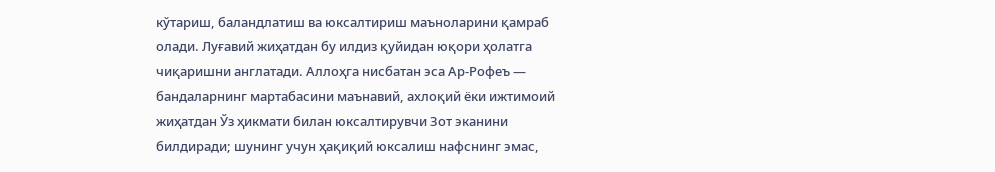кўтариш, баландлатиш ва юксалтириш маъноларини қамраб олади. Луғавий жиҳатдан бу илдиз қуйидан юқори ҳолатга чиқаришни англатади. Аллоҳга нисбатан эса Ар-Рофеъ — бандаларнинг мартабасини маънавий, ахлоқий ёки ижтимоий жиҳатдан Ўз ҳикмати билан юксалтирувчи Зот эканини билдиради; шунинг учун ҳақиқий юксалиш нафснинг эмас,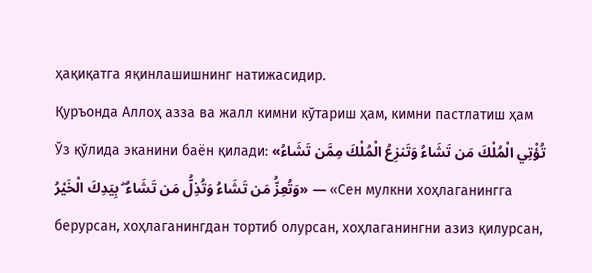ҳақиқатга яқинлашишнинг натижасидир.
Қуръонда Аллоҳ азза ва жалл кимни кўтариш ҳам, кимни пастлатиш ҳам Ўз қўлида эканини баён қилади: «تُؤْتِي الْمُلْكَ مَن تَشَاءُ وَتَنزِعُ الْمُلْكَ مِمَّن تَشَاءُ وَتُعِزُّ مَن تَشَاءُ وَتُذِلُّ مَن تَشَاءُ ۖ بِيَدِكَ الْخَيْرُ» — «Сен мулкни хоҳлаганингга берурсан, хоҳлаганингдан тортиб олурсан, хоҳлаганингни азиз қилурсан,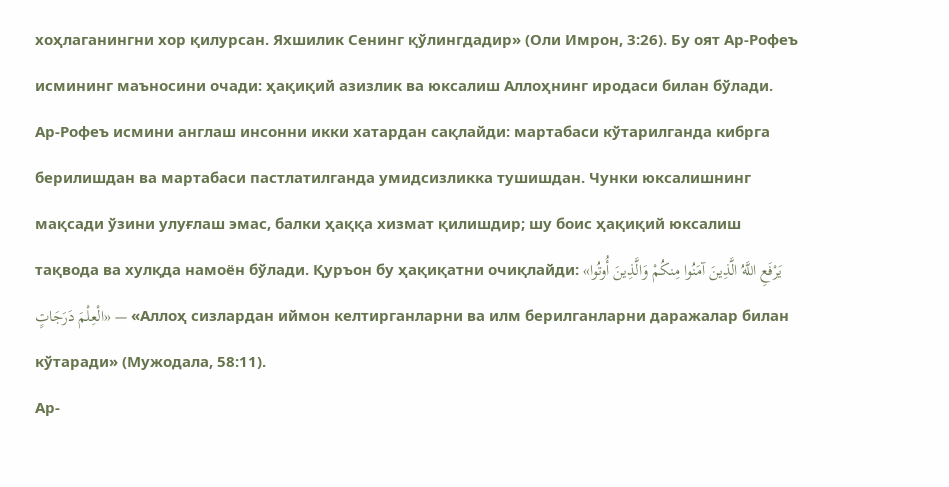хоҳлаганингни хор қилурсан. Яхшилик Сенинг қўлингдадир» (Оли Имрон, 3:26). Бу оят Ар-Рофеъ исмининг маъносини очади: ҳақиқий азизлик ва юксалиш Аллоҳнинг иродаси билан бўлади.
Ар-Рофеъ исмини англаш инсонни икки хатардан сақлайди: мартабаси кўтарилганда кибрга берилишдан ва мартабаси пастлатилганда умидсизликка тушишдан. Чунки юксалишнинг мақсади ўзини улуғлаш эмас, балки ҳаққа хизмат қилишдир; шу боис ҳақиқий юксалиш тақвода ва хулқда намоён бўлади. Қуръон бу ҳақиқатни очиқлайди: «يَرْفَعِ اللَّهُ الَّذِينَ آمَنُوا مِنكُمْ وَالَّذِينَ أُوتُوا الْعِلْمَ دَرَجَاتٍ» — «Аллоҳ сизлардан иймон келтирганларни ва илм берилганларни даражалар билан кўтаради» (Мужодала, 58:11).
Ар-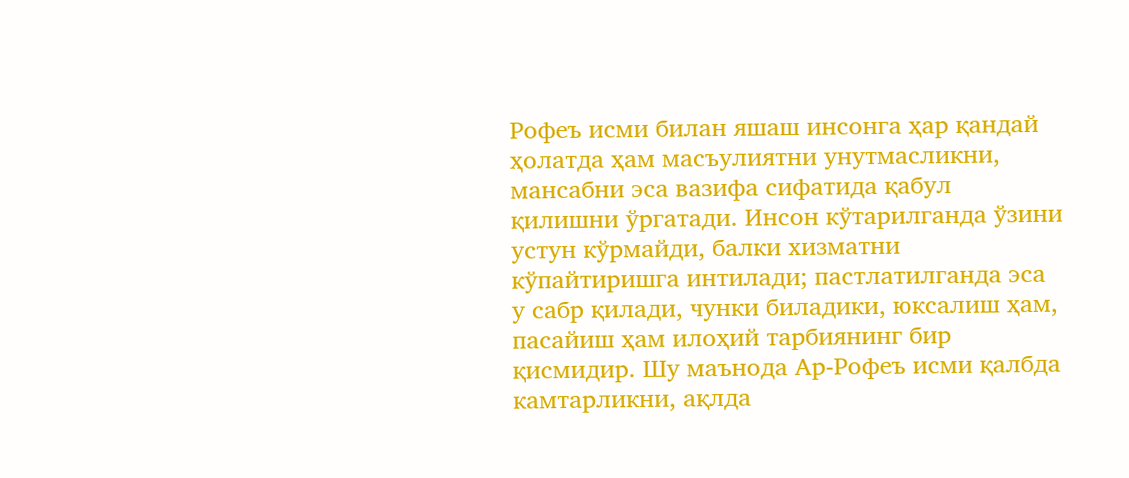Рофеъ исми билан яшаш инсонга ҳар қандай ҳолатда ҳам масъулиятни унутмасликни, мансабни эса вазифа сифатида қабул қилишни ўргатади. Инсон кўтарилганда ўзини устун кўрмайди, балки хизматни кўпайтиришга интилaди; пастлатилганда эса у сабр қилади, чунки биладики, юксалиш ҳам, пасайиш ҳам илоҳий тарбиянинг бир қисмидир. Шу маънода Ар-Рофеъ исми қалбда камтарликни, ақлда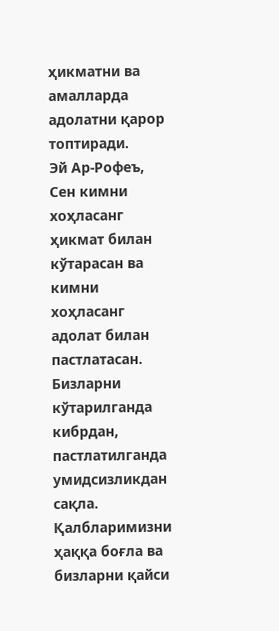ҳикматни ва амалларда адолатни қарор топтиради.
Эй Ар-Рофеъ, Сен кимни хоҳласанг ҳикмат билан кўтарасан ва кимни хоҳласанг адолат билан пастлатасан. Бизларни кўтарилганда кибрдан, пастлатилганда умидсизликдан сақла. Қалбларимизни ҳаққа боғла ва бизларни қайси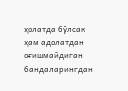ҳолатда бўлсак ҳам адолатдан оғишмайдиган бандаларингдан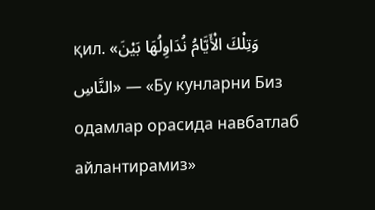қил. «وَتِلْكَ الْأَيَّامُ نُدَاوِلُهَا بَيْنَ النَّاسِ» — «Бу кунларни Биз одамлар орасида навбатлаб айлантирамиз»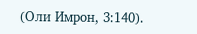(Оли Имрон, 3:140).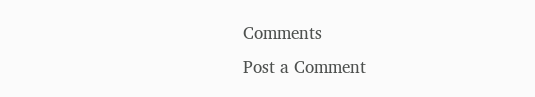Comments
Post a Comment